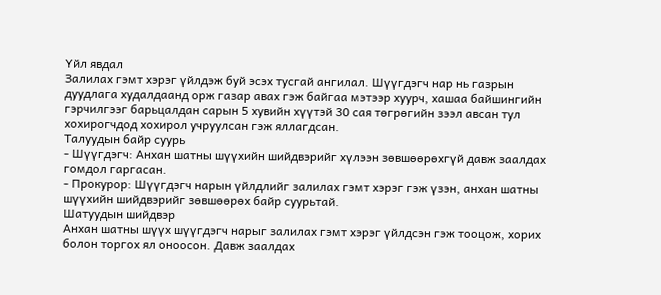Үйл явдал
Залилах гэмт хэрэг үйлдэж буй эсэх тусгай ангилал. Шүүгдэгч нар нь газрын дуудлага худалдаанд орж газар авах гэж байгаа мэтээр хуурч, хашаа байшингийн гэрчилгээг барьцалдан сарын 5 хувийн хүүтэй 30 сая төгрөгийн зээл авсан тул хохирогчдод хохирол учруулсан гэж яллагдсан.
Талуудын байр суурь
- Шүүгдэгч: Анхан шатны шүүхийн шийдвэрийг хүлээн зөвшөөрөхгүй давж заалдах гомдол гаргасан.
- Прокурор: Шүүгдэгч нарын үйлдлийг залилах гэмт хэрэг гэж үзэн, анхан шатны шүүхийн шийдвэрийг зөвшөөрөх байр суурьтай.
Шатуудын шийдвэр
Анхан шатны шүүх шүүгдэгч нарыг залилах гэмт хэрэг үйлдсэн гэж тооцож, хорих болон торгох ял оноосон. Давж заалдах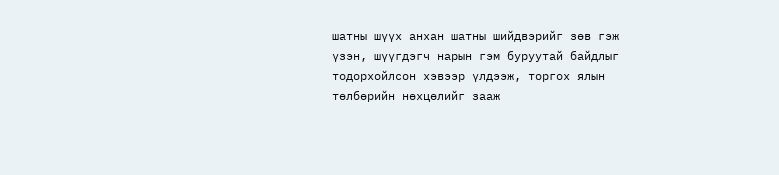шатны шүүх анхан шатны шийдвэрийг зөв гэж үзэн, шүүгдэгч нарын гэм буруутай байдлыг тодорхойлсон хэвээр үлдээж, торгох ялын төлбөрийн нөхцөлийг зааж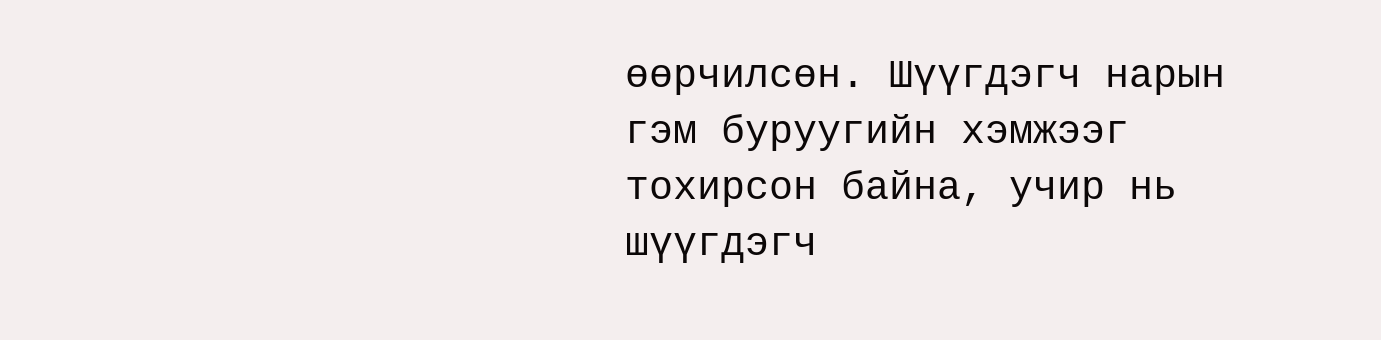өөрчилсөн. Шүүгдэгч нарын гэм буруугийн хэмжээг тохирсон байна, учир нь шүүгдэгч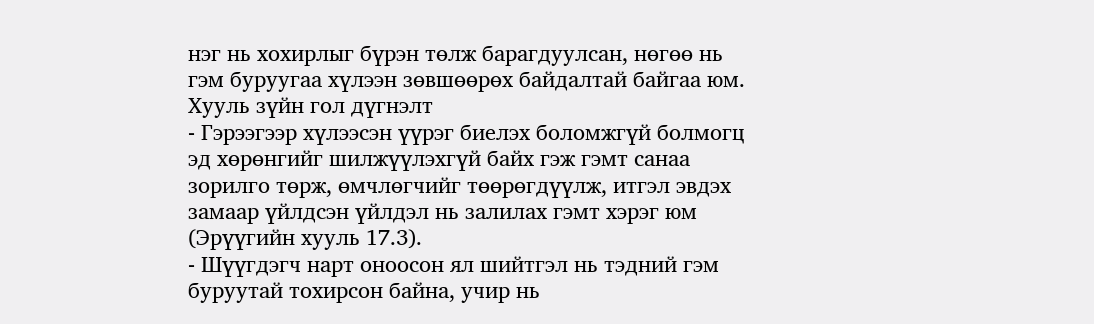нэг нь хохирлыг бүрэн төлж барагдуулсан, нөгөө нь гэм буруугаа хүлээн зөвшөөрөх байдалтай байгаа юм.
Хууль зүйн гол дүгнэлт
- Гэрээгээр хүлээсэн үүрэг биелэх боломжгүй болмогц эд хөрөнгийг шилжүүлэхгүй байх гэж гэмт санаа зорилго төрж, өмчлөгчийг төөрөгдүүлж, итгэл эвдэх замаар үйлдсэн үйлдэл нь залилах гэмт хэрэг юм (Эрүүгийн хууль 17.3).
- Шүүгдэгч нарт оноосон ял шийтгэл нь тэдний гэм буруутай тохирсон байна, учир нь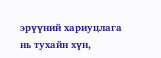эрүүний хариуцлага нь тухайн хүн,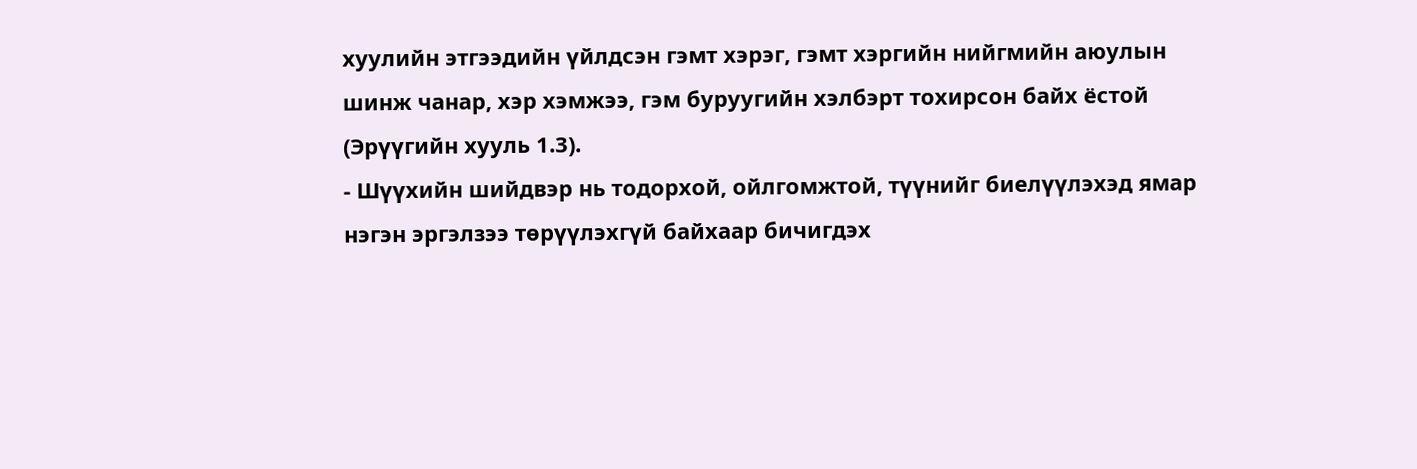хуулийн этгээдийн үйлдсэн гэмт хэрэг, гэмт хэргийн нийгмийн аюулын шинж чанар, хэр хэмжээ, гэм буруугийн хэлбэрт тохирсон байх ёстой (Эрүүгийн хууль 1.3).
- Шүүхийн шийдвэр нь тодорхой, ойлгомжтой, түүнийг биелүүлэхэд ямар нэгэн эргэлзээ төрүүлэхгүй байхаар бичигдэх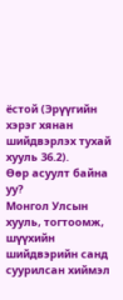ёстой (Эрүүгийн хэрэг хянан шийдвэрлэх тухай хууль 36.2).
Өөр асуулт байна уу?
Монгол Улсын хууль, тогтоомж, шүүхийн шийдвэрийн санд суурилсан хиймэл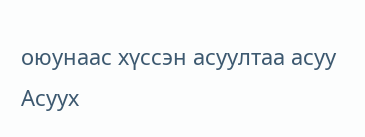оюунаас хүссэн асуултаа асуу
Асуух